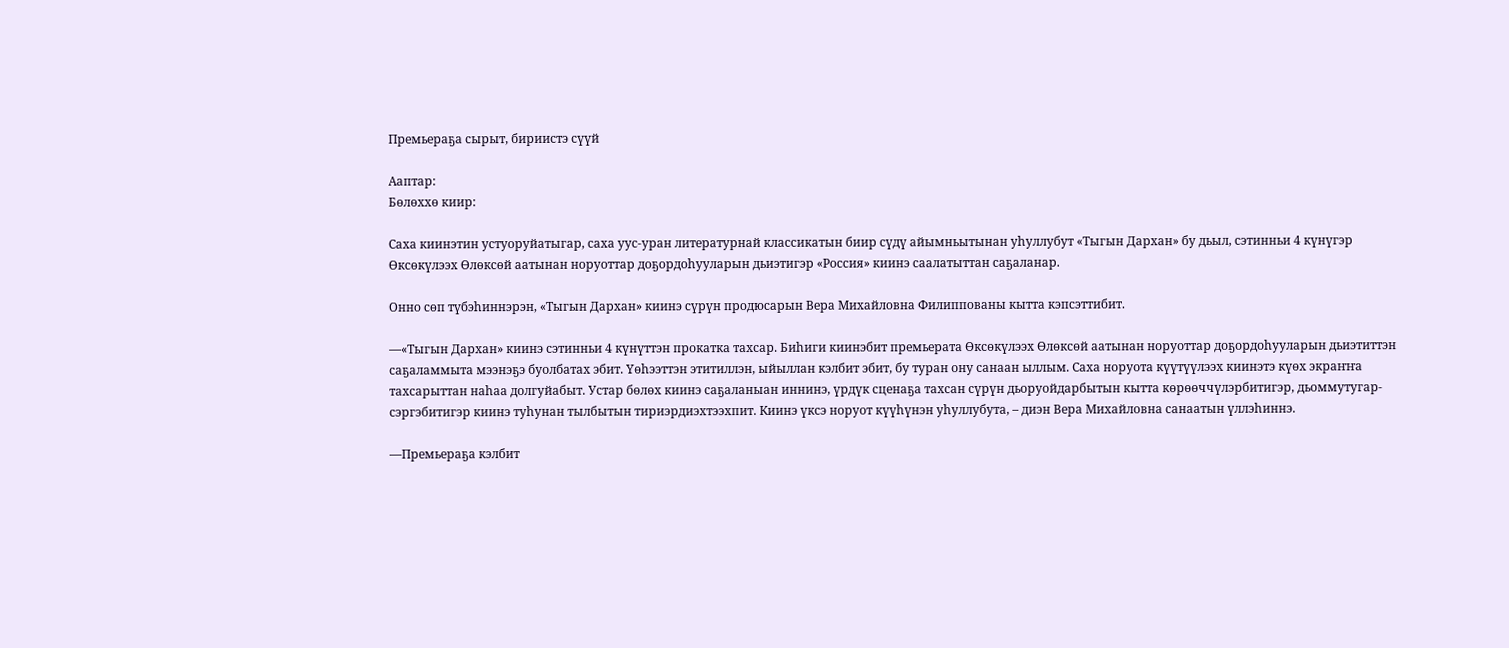Премьераҕа сырыт, бириистэ сүүй

Ааптар:
Бөлөххө киир:

Саха киинэтин устуоруйатыгар, саха уус-уран литературнай классикатын биир сүдү айымньытынан уһуллубут «Тыгын Дархан» бу дьыл, сэтинньи 4 күнүгэр Өксөкүлээх Өлөксөй аатынан норуоттар доҕордоһууларын дьиэтигэр «Россия» киинэ саалатыттан саҕаланар.

Онно сөп түбэһиннэрэн, «Тыгын Дархан» киинэ сүрүн продюсарын Вера Михайловна Филиппованы кытта кэпсэттибит.

—«Тыгын Дархан» киинэ сэтинньи 4 күнүттэн прокатка тахсар. Биһиги киинэбит премьерата Өксөкүлээх Өлөксөй аатынан норуоттар доҕордоһууларын дьиэтиттэн саҕаламмыта мээнэҕэ буолбатах эбит. Үөһээттэн этитиллэн, ыйыллан кэлбит эбит, бу туран ону санаан ыллым. Саха норуота күүтүүлээх киинэтэ күөх экраҥҥа тахсарыттан наһаа долгуйабыт. Устар бөлөх киинэ саҕаланыан иннинэ, үрдүк сценаҕа тахсан сүрүн дьоруойдарбытын кытта көрөөччүлэрбитигэр, дьоммутугар-сэргэбитигэр киинэ туһунан тылбытын тириэрдиэхтээхпит. Киинэ үксэ норуот күүһүнэн уһуллубута, – диэн Вера Михайловна санаатын үллэһиннэ.

—Премьераҕа кэлбит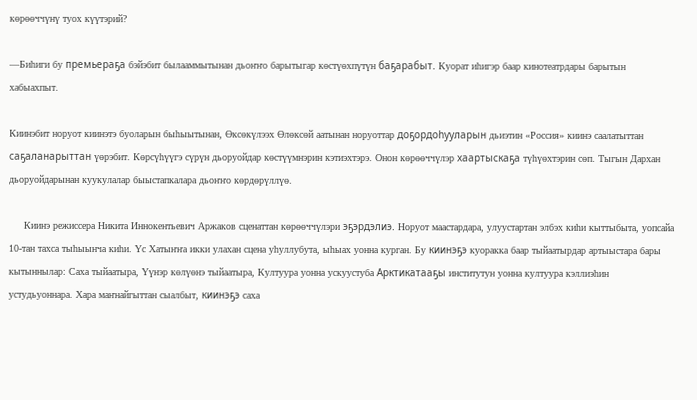көрөөччүнү туох күүтэрий?

—Биһиги бу премьераҕа бэйэбит былааммытынан дьоҥҥо барытыгар көстүөхпүтүн баҕарабыт. Куорат иһигэр баар кинотеатрдары барытын хабыахпыт.

Киинэбит норуот киинэтэ буоларын быһыытынан, Өксөкүлээх Өлөксөй аатынан норуоттар доҕордоһууларын дьиэтин «Россия» киинэ саалатыттан саҕаланарыттан үөрэбит. Көрсүһүүгэ сүрүн дьоруойдар көстүүмнэрин кэтиэхтэрэ. Онон көрөөччүлэр хаартыскаҕа түһүөхтэрин сөп. Тыгын Дархан дьоруойдарынан куукулалар быыстапкалара дьоҥҥо көрдөрүллүө.

     Киинэ режиссера Никита Иннокентьевич Аржаков сценаттан көрөөччүлэри эҕэрдэлиэ. Норуот маастардара, улуустартан элбэх киһи кыттыбыта, уопсайа 10-тан тахса тыһыынча киһи. Үс Хатыҥҥа икки улахан сцена уһуллубута, ыһыах уонна курган. Бу киинэҕэ куоракка баар тыйаатырдар артыыстара бары кытыннылар: Саха тыйаатыра, Үүнэр көлүөнэ тыйаатыра, Култуура уонна ускуустуба Арктикатааҕы институтун уонна култуура кэллиэһин устудьуоннара. Хара маҥнайгыттан сыалбыт, киинэҕэ саха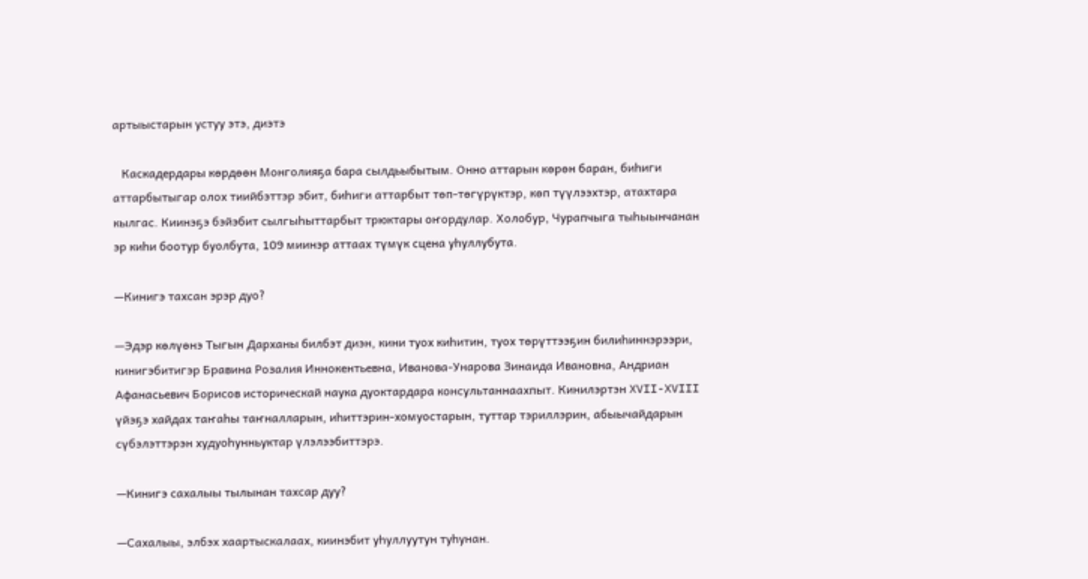артыыстарын устуу этэ, диэтэ

   Каскадердары көрдөөн Монголияҕа бара сылдьыбытым. Онно аттарын көрөн баран, биһиги аттарбытыгар олох тиийбэттэр эбит, биһиги аттарбыт төп-төгүрүктэр, көп түүлээхтэр, атахтара кылгас. Киинэҕэ бэйэбит сылгыһыттарбыт трюктары оҥордулар. Холобур, Чурапчыга тыһыынчанан эр киһи боотур буолбута, 109 миинэр аттаах түмүк сцена уһуллубута.

—Кинигэ тахсан эрэр дуо?

—Эдэр көлүөнэ Тыгын Дарханы билбэт диэн, кини туох киһитин, туох төрүттээҕин билиһиннэрээри, кинигэбитигэр Бравина Розалия Иннокентьевна, Иванова-Унарова Зинаида Ивановна, Андриан Афанасьевич Борисов историческай наука дуоктардара консультаннаахпыт. Кинилэртэн XVII-XVIII үйэҕэ хайдах таҥаһы таҥналларын, иһиттэрин-хомуостарын, туттар тэриллэрин, абыычайдарын сүбэлэттэрэн худуоһунньуктар үлэлээбиттэрэ.

—Кинигэ сахалыы тылынан тахсар дуу?

—Сахалыы, элбэх хаартыскалаах, киинэбит уһуллуутун туһунан.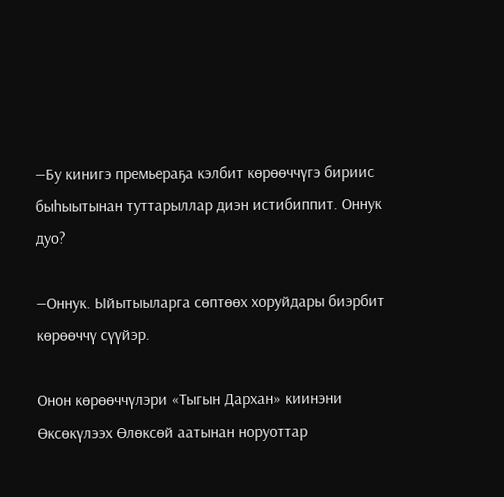—Бу кинигэ премьераҕа кэлбит көрөөччүгэ бириис быһыытынан туттарыллар диэн истибиппит. Оннук дуо?

—Оннук. Ыйытыыларга сөптөөх хоруйдары биэрбит көрөөччү сүүйэр.

Онон көрөөччүлэри «Тыгын Дархан» киинэни Өксөкүлээх Өлөксөй аатынан норуоттар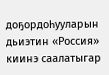доҕордоһууларын дьиэтин «Россия» киинэ саалатыгар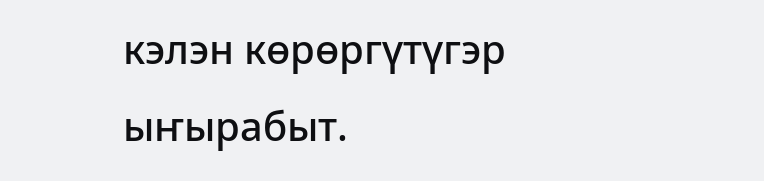кэлэн көрөргүтүгэр ыҥырабыт.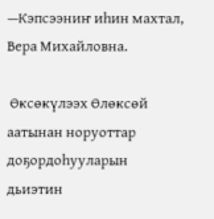—Кэпсээниҥ иһин махтал, Вера Михайловна.

 Өксөкүлээх Өлөксөй аатынан норуоттар доҕордоһууларын дьиэтин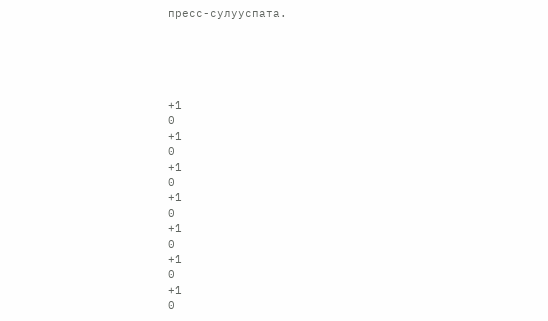пресс-сулууспата.





+1
0
+1
0
+1
0
+1
0
+1
0
+1
0
+1
0